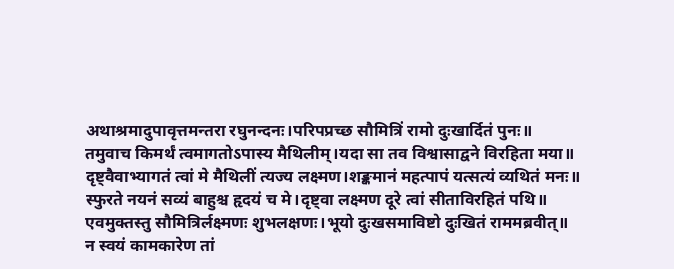अथाश्रमादुपावृत्तमन्तरा रघुनन्दनः।परिपप्रच्छ सौमित्रिं रामो दुःखार्दितं पुनः॥
तमुवाच किमर्थं त्वमागतोऽपास्य मैथिलीम्।यदा सा तव विश्वासाद्वने विरहिता मया॥
दृष्ट्वैवाभ्यागतं त्वां मे मैथिलीं त्यज्य लक्ष्मण।शङ्कमानं महत्पापं यत्सत्यं व्यथितं मनः॥
स्फुरते नयनं सव्यं बाहुश्च हृदयं च मे।दृष्ट्वा लक्ष्मण दूरे त्वां सीताविरहितं पथि॥
एवमुक्तस्तु सौमित्रिर्लक्ष्मणः शुभलक्षणः।भूयो दुःखसमाविष्टो दुःखितं राममब्रवीत्॥
न स्वयं कामकारेण तां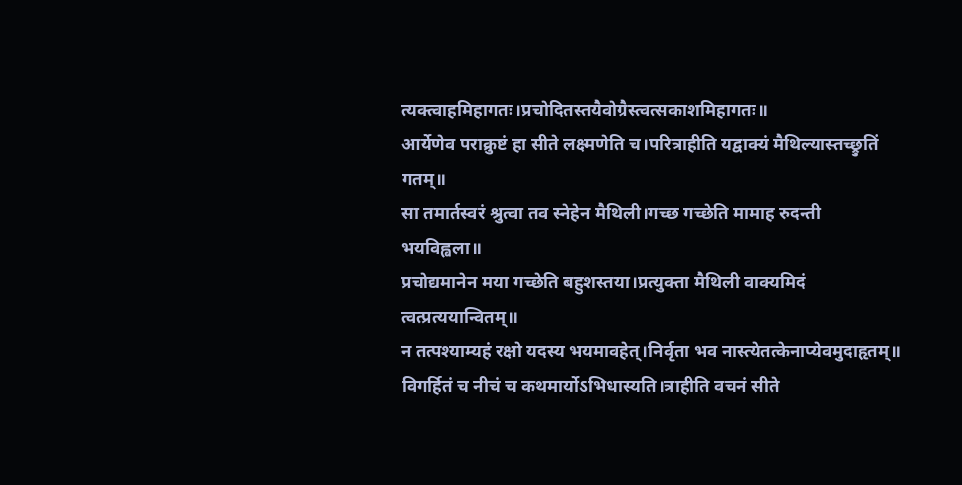त्यक्त्वाहमिहागतः।प्रचोदितस्तयैवोग्रैस्त्वत्सकाशमिहागतः॥
आर्येणेव पराक्रुष्टं हा सीते लक्ष्मणेति च।परित्राहीति यद्वाक्यं मैथिल्यास्तच्छ्रुतिं गतम्॥
सा तमार्तस्वरं श्रुत्वा तव स्नेहेन मैथिली।गच्छ गच्छेति मामाह रुदन्ती भयविह्वला॥
प्रचोद्यमानेन मया गच्छेति बहुशस्तया।प्रत्युक्ता मैथिली वाक्यमिदं त्वत्प्रत्ययान्वितम्॥
न तत्पश्याम्यहं रक्षो यदस्य भयमावहेत्।निर्वृता भव नास्त्येतत्केनाप्येवमुदाहृतम्॥
विगर्हितं च नीचं च कथमार्योऽभिधास्यति।त्राहीति वचनं सीते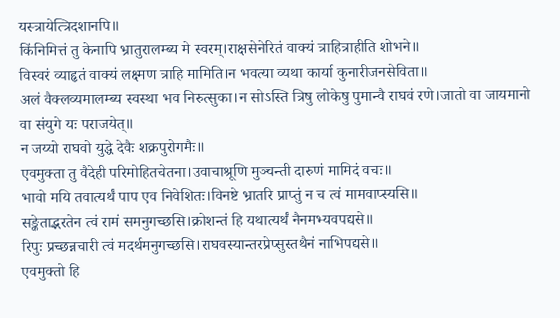यस्त्रायेत्त्रिदशानपि॥
किंनिमित्तं तु केनापि भ्रातुरालम्ब्य मे स्वरम्।राक्षसेनेरितं वाक्यं त्राहित्राहीति शोभने॥
विस्वरं व्याहृतं वाक्यं लक्ष्मण त्राहि मामिति।न भवत्या व्यथा कार्या कुनारीजनसेविता॥
अलं वैक्लव्यमालम्ब्य स्वस्था भव निरुत्सुका।न सोऽस्ति त्रिषु लोकेषु पुमान्वै राघवं रणे।जातो वा जायमानो वा संयुगे यः पराजयेत्॥
न जय्यो राघवो युद्धे देवैः शक्रपुरोगमैः॥
एवमुक्ता तु वैदेही परिमोहितचेतना।उवाचाश्रूणि मुञ्चन्ती दारुणं मामिदं वचः॥
भावो मयि तवात्यर्थं पाप एव निवेशितः।विनष्टे भ्रातरि प्राप्तुं न च त्वं मामवाप्स्यसि॥
सङ्केताद्भरतेन त्वं रामं समनुगच्छसि।क्रोशन्तं हि यथात्यर्थं नैनमभ्यवपद्यसे॥
रिपुः प्रच्छन्नचारी त्वं मदर्थमनुगच्छसि।राघवस्यान्तरप्रेप्सुस्तथैनं नाभिपद्यसे॥
एवमुक्तो हि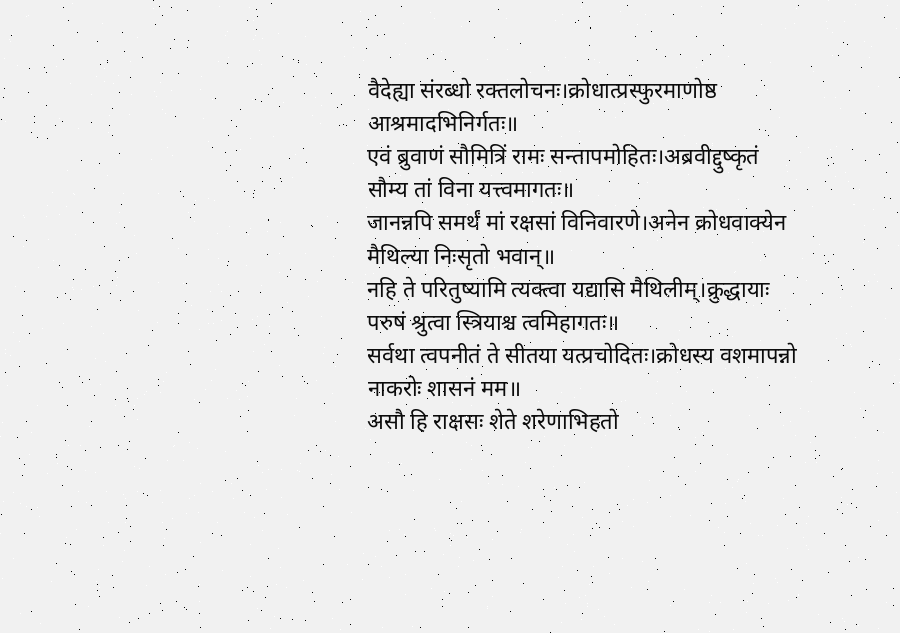वैदेह्या संरब्धो रक्तलोचनः।क्रोधात्प्रस्फुरमाणोष्ठ आश्रमादभिनिर्गतः॥
एवं ब्रुवाणं सौमित्रिं रामः सन्तापमोहितः।अब्रवीद्दुष्कृतं सौम्य तां विना यत्त्वमागतः॥
जानन्नपि समर्थं मां रक्षसां विनिवारणे।अनेन क्रोधवाक्येन मैथिल्या निःसृतो भवान्॥
नहि ते परितुष्यामि त्यक्त्वा यद्यासि मैथिलीम्।क्रुद्धायाः परुषं श्रुत्वा स्त्रियाश्च त्वमिहागतः॥
सर्वथा त्वपनीतं ते सीतया यत्प्रचोदितः।क्रोधस्य वशमापन्नो नाकरोः शासनं मम॥
असौ हि राक्षसः शेते शरेणाभिहतो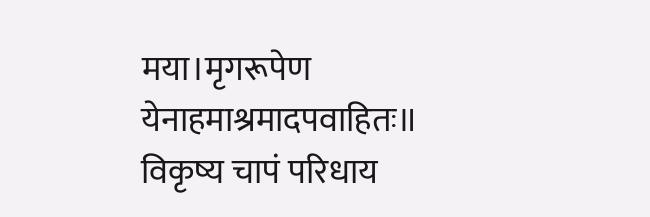मया।मृगरूपेण येनाहमाश्रमादपवाहितः॥
विकृष्य चापं परिधाय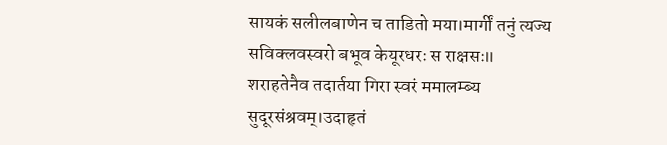सायकं सलीलबाणेन च ताडितो मया।मार्गीं तनुं त्यज्य सविक्लवस्वरो बभूव केयूरधरः स राक्षसः॥
शराहतेनैव तदार्तया गिरा स्वरं ममालम्ब्य सुदूरसंश्रवम्।उदाहृतं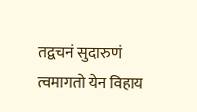तद्वचनं सुदारुणं त्वमागतो येन विहाय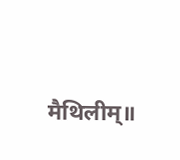मैथिलीम्॥